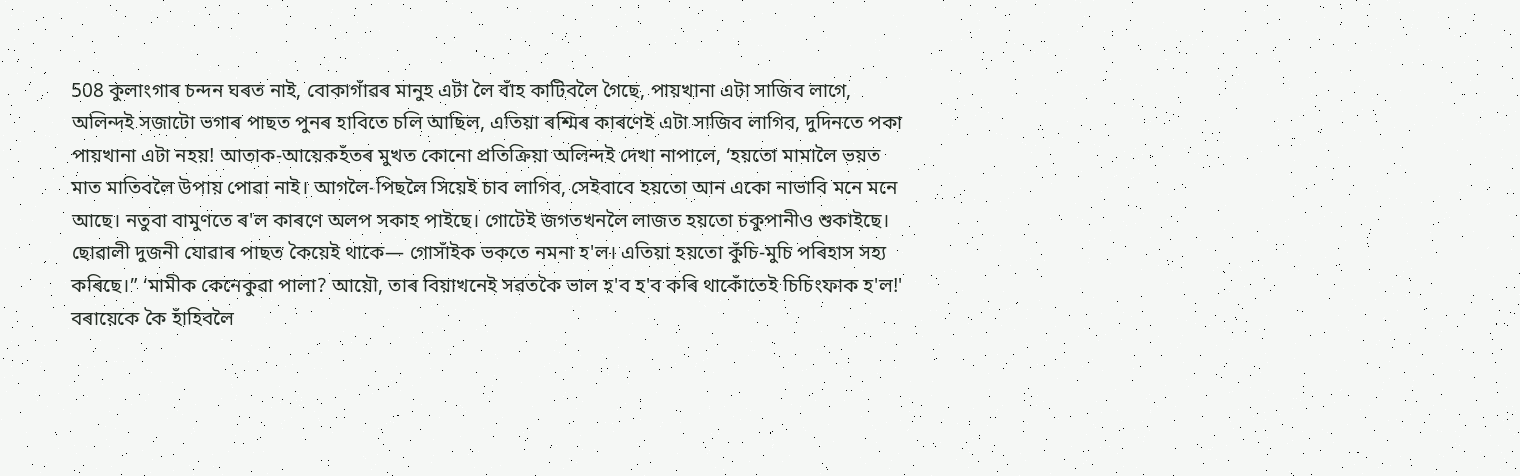508 কুলাংগাৰ চন্দন ঘৰত নাই, বোকাগাঁৱৰ মানুহ এটা লৈ বাঁহ কাটিবলৈ গৈছে, পায়খানা এটা সাজিব লাগে, অলিন্দই সজাটো ভগাৰ পাছত পুনৰ হাবিতে চলি আছিল, এতিয়া ৰশ্মিৰ কাৰণেই এটা সাজিব লাগিব, দুদিনতে পকা পায়খানা এটা নহয়! আতাক-আয়েকহঁতৰ মুখত কোনো প্ৰতিক্ৰিয়া অলিন্দই দেখা নাপালে, ‘হয়তো মামালৈ ভয়ত মাত মাতিবলৈ উপায় পোৱা নাই। আগলৈ-পিছলৈ সিয়েই চাব লাগিব, সেইবাবে হয়তো আন একো নাভাবি মনে মনে আছে। নতুবা বামুণতে ৰ'ল কাৰণে অলপ সকাহ পাইছে। গোটেই জগতখনলৈ লাজত হয়তো চকুপানীও শুকাইছে। ছোৱালী দুজনী যোৱাৰ পাছত কৈয়েই থাকে— গোসাঁইক ভকতে নমনা হ'ল। এতিয়া হয়তো কুঁচি-মুচি পৰিহাস সহ্য কৰিছে।” ‘মামীক কেনেকুৱা পালা? আয়ৌ, তাৰ বিয়াখনেই সৱতকৈ ভাল হ'ব হ'ব কৰি থাকোঁতেই চিচিংফাক হ'ল!' বৰায়েকে কৈ হাঁহিবলৈ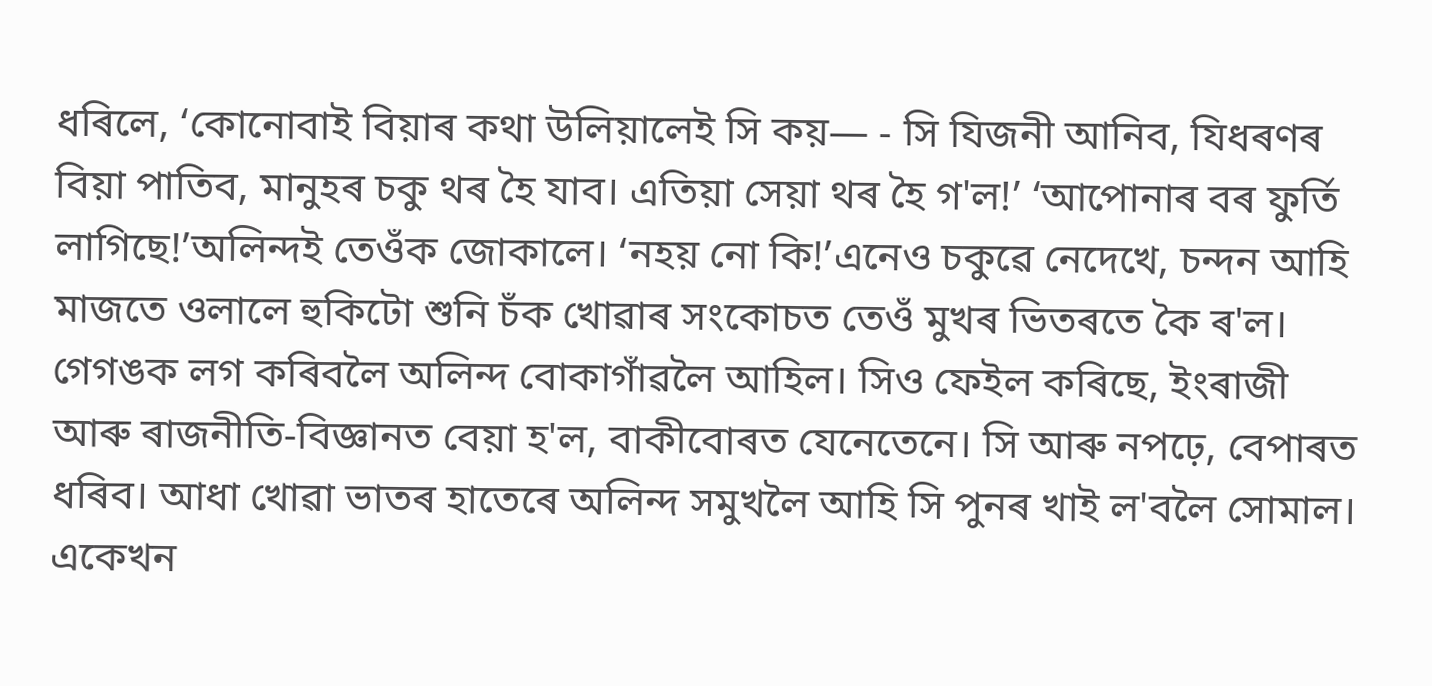ধৰিলে, ‘কোনোবাই বিয়াৰ কথা উলিয়ালেই সি কয়— - সি যিজনী আনিব, যিধৰণৰ বিয়া পাতিব, মানুহৰ চকু থৰ হৈ যাব। এতিয়া সেয়া থৰ হৈ গ'ল!’ ‘আপোনাৰ বৰ ফুৰ্তি লাগিছে!’অলিন্দই তেওঁক জোকালে। ‘নহয় নো কি!’এনেও চকুৱে নেদেখে, চন্দন আহি মাজতে ওলালে হুকিটো শুনি চঁক খোৱাৰ সংকোচত তেওঁ মুখৰ ভিতৰতে কৈ ৰ'ল। গেগঙক লগ কৰিবলৈ অলিন্দ বোকাগাঁৱলৈ আহিল। সিও ফেইল কৰিছে, ইংৰাজী আৰু ৰাজনীতি-বিজ্ঞানত বেয়া হ'ল, বাকীবোৰত যেনেতেনে। সি আৰু নপঢ়ে, বেপাৰত ধৰিব। আধা খোৱা ভাতৰ হাতেৰে অলিন্দ সমুখলৈ আহি সি পুনৰ খাই ল'বলৈ সোমাল। একেখন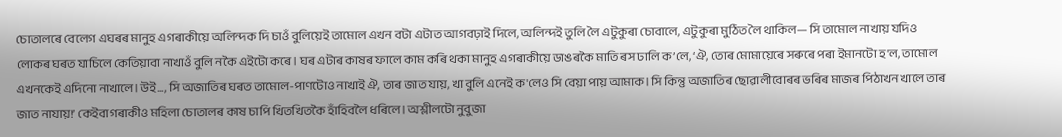চোতালৰে বেলেগ এঘৰৰ মানুহ এগৰাকীয়ে অলিন্দক দি চাওঁ বুলিয়েই তামোল এখন বটা এটাত আগবঢ়াই দিলে, অলিন্দই তুলি লৈ এটুকুৰা চোবালে, এটুকুৰা মুঠিত লৈ থাকিল— সি তামোল নাখায় যদিও লোকৰ ঘৰত যাচিলে কেতিয়াবা নাখাওঁ বুলি নকৈ এইটো কৰে। ঘৰ এটাৰ কাষৰ ফালে কাম কৰি থকা মানুহ এগৰাকীয়ে ডাঙৰকৈ মাতি ৰস ঢালি ক’লে, ‘ঐ, তোৰ মোমায়েৰে সৰুৰে পৰা ইমানটো হ'ল, তামোল এখনকেই এদিনো নাখালে। উই..., সি অজাতিৰ ঘৰত তামোল-পাণটোও নাখাই ঐ, তাৰ জাত যায়, খা বুলি এনেই ক'লেও সি বেয়া পায় আমাক। সি কিন্তু অজাতিৰ ছোৱালীবোৰৰ ভৰিৰ মাজৰ পিঠাখন খালে তাৰ জাত নাযায়!’ কেইবাগৰাকীও মহিলা চোতালৰ কাষ চাপি খিতখিতকৈ হাঁহিবলৈ ধৰিলে। অশ্লীলটো নুবুজা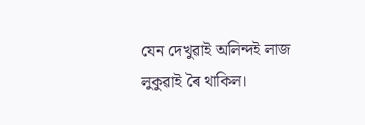যেন দেখুৱাই অলিন্দই লাজ লুকুৱাই ৰৈ থাকিল।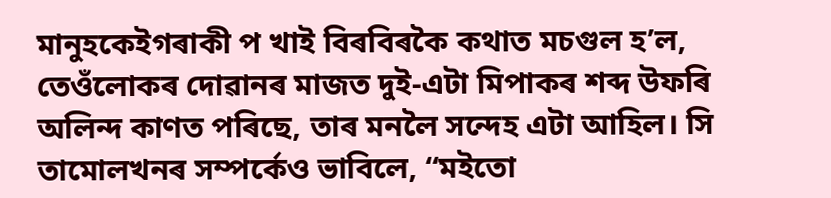মানুহকেইগৰাকী প খাই বিৰবিৰকৈ কথাত মচগুল হ’ল, তেওঁলোকৰ দোৱানৰ মাজত দুই-এটা মিপাকৰ শব্দ উফৰি অলিন্দ কাণত পৰিছে, তাৰ মনলৈ সন্দেহ এটা আহিল। সি তামোলখনৰ সম্পৰ্কেও ভাবিলে, “মইতো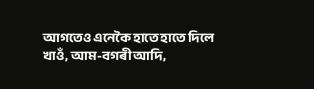আগতেও এনেকৈ হাতে হাতে দিলে খাওঁ, আম-বগৰী আদি,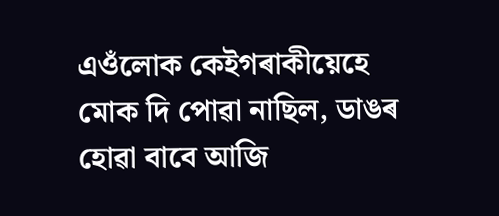এওঁলোক কেইগৰাকীয়েহে মোক দি পোৱা নাছিল, ডাঙৰ হোৱা বাবে আজি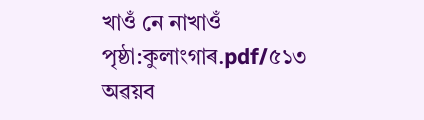খাওঁ নে নাখাওঁ
পৃষ্ঠা:কুলাংগাৰ.pdf/৫১৩
অৱয়ব